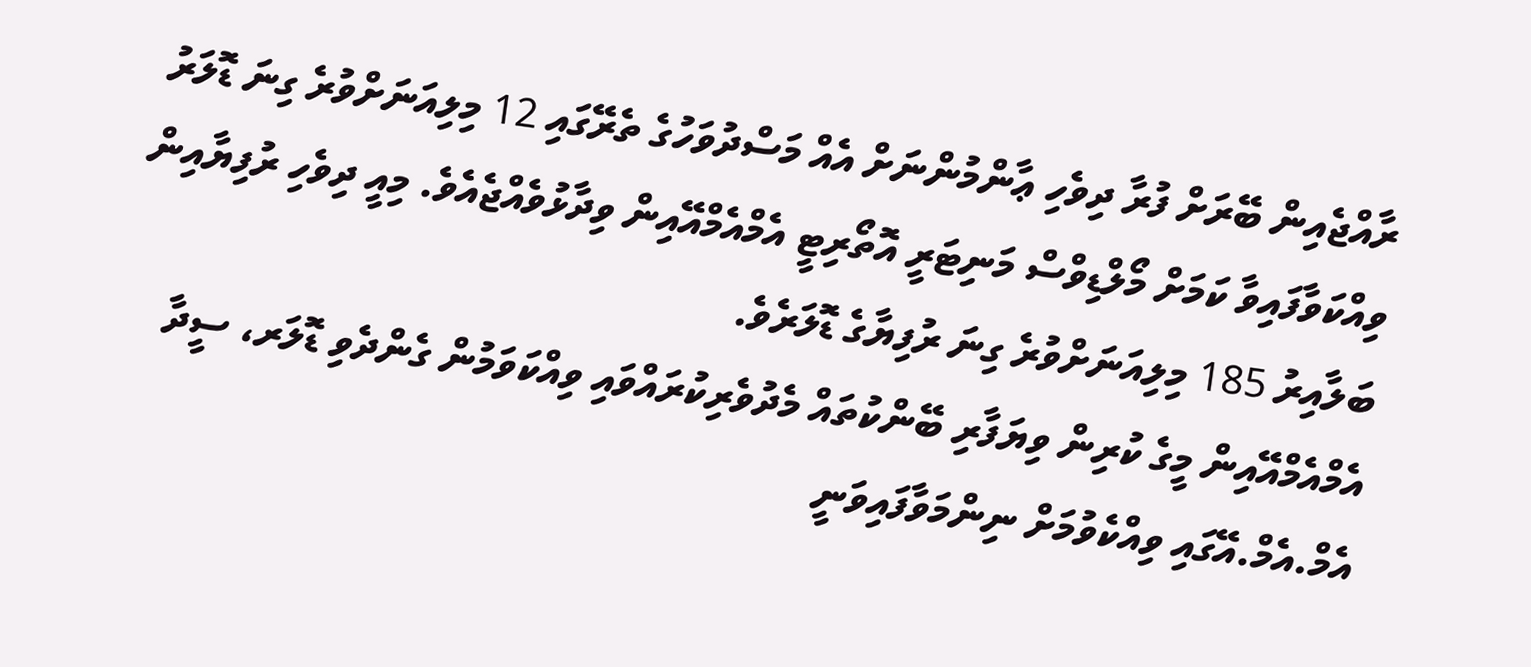ރާއްޖެއިން ބޭރަށް ފުރާ ދިވެހި ޢާންމުންނަށް އެއް މަސްދުވަހުގެ ތެރޭގައި 12 މިލިއަނަށްވުރެ ގިނަ ޑޮލަރު ވިއްކަވާފައިވާ ކަމަށް މޯލްޑިވްސް މަނިޓަރީ އޮތޯރިޓީ އެމްއެމްއޭއިން ވިދާޅުވެއްޖެއެވެ. މިއީ ދިވެހި ރުފިޔާއިން ބަލާއިރު 185 މިލިއަނަށްވުރެ ގިނަ ރުފިޔާގެ ޑޮލަރެވެ.
އެމްއެމްއޭއިން މީގެ ކުރިން ވިޔަފާރި ބޭންކުތައް މެދުވެރިކުރައްވައި ވިއްކަވަމުން ގެންދެވި ޑޮލަރ، ސީދާ އެމް.އެމް.އޭގައި ވިއްކެވުމަށް ނިންމަވާފައިވަނީ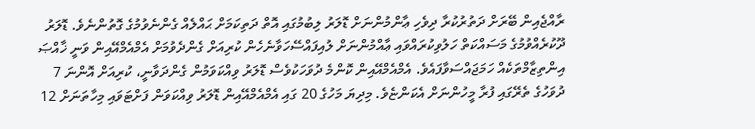ރާއްޖެއިން ބޭރަށް ދަތުރުކުރާ ދިވެހި ޢާންމުންނަށް ޑޮލަރު ލިބުމުގައި އޮތް ދަތިކަމަށް ޙައްލެއް ގެންނެވުމުގެ ގޮތުންނެވެ. ޑޮލަރު ދޫކުރެއްވުމުގެ މަސައްކަތް ހަލުވިކުރައްވައި ޢާއްމުންނަށް ލުއިފައްސޭހަވާނެހެން ކުރިއަށް ގެންދެވުމަށް އެމްއެމްއޭއިން ވަނީ ޚާއްޞަ އިންތިޒާމްތަކެއް ހަމަޖައްސަވާފައެވެ. އެމްއެމްއޭއިން ކޮންމެ ދުވަހަކުވެސް ޑޮލަރު ވިއްކަވަމުން ގެންދަވާނީ، ކުރިއަށް އޮންނަ 7 ދުވަހުގެ ތެރޭގައި ފުރާ މީހުންނަށް އެކަންޏެވެ. މިދިޔަ މަހުގެ 20 ގައި އެމްއެމްއޭއިން ޑޮލަރު ވިއްކަވަން ފަށްޓަވައި މިހާތަނަށް 12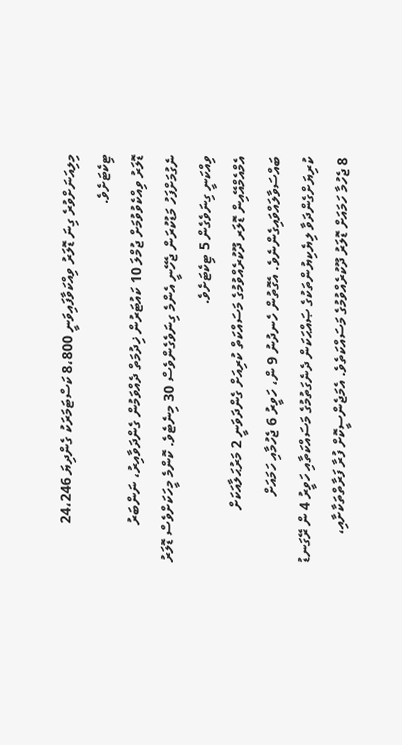މިލިއަނަށްވުރެ ގިނަ ޑޮލަރު ވިއްކަވާފައިވަނީ 8،800 ކަސްޓަމަރަކު ގެންދިޔަ 24،246 ޓިކެޓަށެވެ.
ޑޮލަރު ވިއްކެވުވުމަށް ޖުމްލަ 10 ކައުޓަރުން ޚިދުމަތް ދެއްވަމުން ގެންދަވާއިރު، ނަންބަރު ނެގުމަށްފަހު މަޑުކުރަން ޖެހޭނީ އެންމެ ގިނަވެގެންވެސް 30 މިނެޓެވެ. ކޮންމެ މީހަކަށްވެސް ޑޮލަރު ވިއްކަނީ ގިނަވެގެން 5 ޓިކެޓަށެވެ.
އެމްއެމްއޭއިން ޑޮލަރ ދޫކުރެއްވުމުގެ މަސައްކަތް ކުރިއަށް ގެންދަވަނީ 2 މަރުޙަލާއަކަށް ބައްސަވާލައްވައިގެންނެވެ. އެގޮތުން ހެނދުނު 9 ން، ހަވީރު 6 ޖެހުމާއި ހަމައަށް ކުރިޔަށްގެންދަވާ ލިޔެކިޔުންތަކުގެ ޞައްޙަކަން ދެނެގަތުމުގެ މަސައްކަތާއި ހަވީރު 4 ން ރޭގަނޑު 8 ޖެހުމާ ހަމައަށް ޑޮލަރު ދޫކުރެއްވުމުގެ މަސައްކަތެވެ. އެމަޖެންސީކޮށް ފުރާ ފަރާތްތަކާށާއި،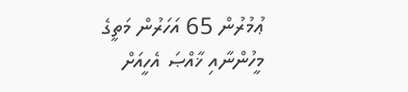ޢުމުރުން 65 އަހަރުން މަތީގެ މީހުންނާއި ޚާއްޞަ އެހީއަށް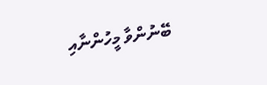ބޭނުންވާ މީހުންނާއި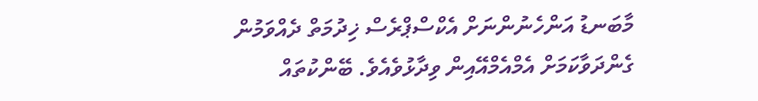މާބަނޑު އަންހެނުންނަށް އެކްސްޕްރެސް ޚިދުމަތް ދެއްވަމުން ގެންދަވާކަމަށް އެމްއެމްއޭއިން ވިދާޅުވެއެވެ. ބޭންކުތައް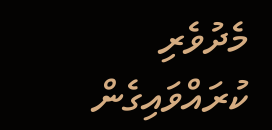މެދުވެރި ކުރައްވައިގެން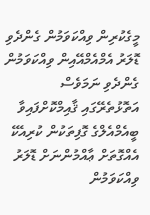މީގެކުރިން ވިއްކަވަމުން ގެންދެވި ޑޮލަރު އެމްއެމްއޭއިން ވިއްކަވަމުން ގެންދެވި ނަމަވެސް އަތޮޅުތެރޭގައި ޤާއިމްކޮށްފައިވާ ބީއެމްއެލްގެ ގޮފިތަކުން ކުރިއެކޭ އެއްގޮތަށް ޢާއްމުންނަށް ޑޮލަރު ވިއްކަވަމުން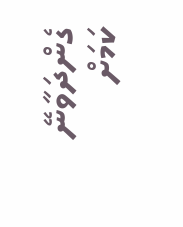ގެންދަވާނޭ ކަމަށް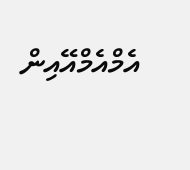އެމްއެމްއޭއިން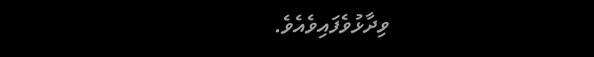ވިދާޅުވެފައިވެއެވެ.